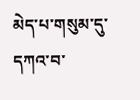མེད་པ་གསུམ་དུ་དཀའ་བ་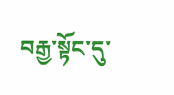བརྒྱ་སྟོང་དུ་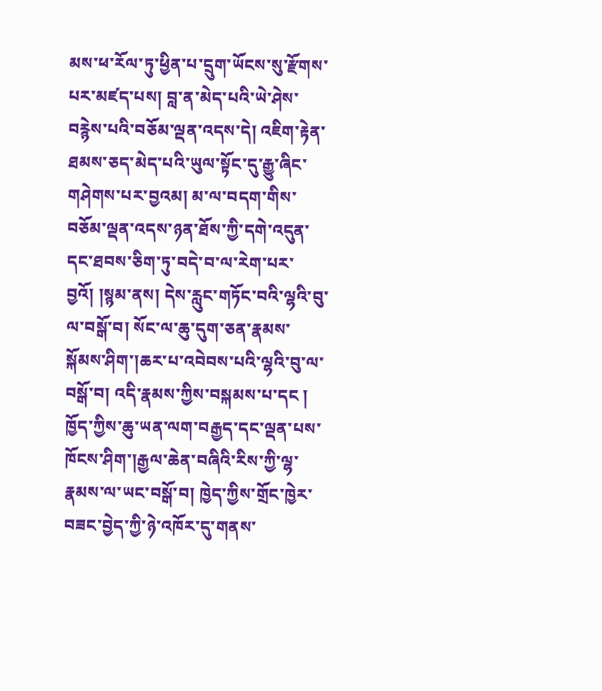མས་ཕ་རོལ་ཏུ་ཕྱིན་པ་དྲུག་ཡོངས་སུ་རྫོགས་པར་མཛད་པས། བླ་ན་མེད་པའི་ཡེ་ཤེས་བརྙེས་པའི་བཅོམ་ལྡན་འདས་དེ། འཇིག་རྟེན་ཐམས་ཅད་མེད་པའི་ཡུལ་སྟོང་དུ་རྒྱུ་ཞིང་གཤེགས་པར་བྱའམ། མ་ལ་བདག་གིས་བཅོམ་ལྡན་འདས་ཉན་ཐོས་ཀྱི་དགེ་འདུན་དང་ཐབས་ཅིག་ཏུ་བདེ་བ་ལ་རེག་པར་བྱའོ། །སྙམ་ནས། དེས་རླུང་གཏོང་བའི་ལྷའི་བུ་ལ་བསྒོ་བ། སོང་ལ་ཆུ་དུག་ཅན་རྣམས་སྐོམས་ཤིག་།ཆར་པ་འབེབས་པའི་ལྷའི་བུ་ལ་བསྒོ་བ། འདི་རྣམས་ཀྱིས་བསྐམས་པ་དང ། ཁྱོད་ཀྱིས་ཆུ་ཡན་ལག་བརྒྱད་དང་ལྡན་པས་ཁོངས་ཤིག་།རྒྱལ་ཆེན་བཞིའི་རིས་ཀྱི་ལྷ་རྣམས་ལ་ཡང་བསྒོ་བ། ཁྱེད་ཀྱིས་གྲོང་ཁྱེར་བཟང་བྱེད་ཀྱི་ཉེ་འཁོར་དུ་གནས་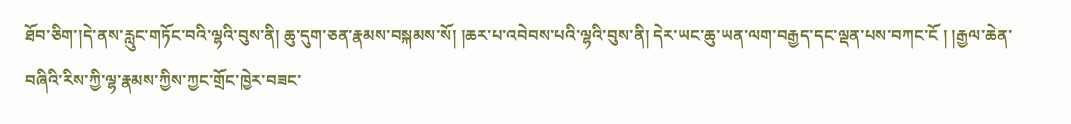ཐོབ་ཅིག་།དེ་ནས་རླུང་གཏོང་བའི་ལྷའི་བུས་ནི། ཆུ་དུག་ཅན་རྣམས་བསྐམས་སོ། །ཆར་པ་འབེབས་པའི་ལྷའི་བུས་ནི། དེར་ཡང་ཆུ་ཡན་ལག་བརྒྱད་དང་ལྡན་པས་བཀང་ངོ ། །རྒྱལ་ཆེན་བཞིའི་རིས་ཀྱི་ལྷ་རྣམས་ཀྱིས་ཀྱང་གྲོང་ཁྱེར་བཟང་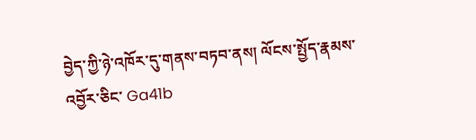བྱེད་ཀྱི་ཉེ་འཁོར་དུ་གནས་བཏབ་ནས། ལོངས་སྤྱོད་རྣམས་འབྱོར་ཅིང་ Ga41b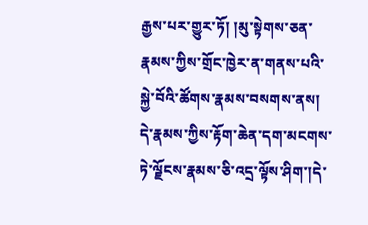རྒྱས་པར་གྱུར་ཏོ། །མུ་སྟེགས་ཅན་རྣམས་ཀྱིས་གྲོང་ཁྱེར་ན་གནས་པའི་སྐྱེ་བོའི་ཚོགས་རྣམས་བསགས་ནས། དེ་རྣམས་ཀྱིས་རྟོག་ཆེན་དག་མངགས་ཏེ་ལྗོངས་རྣམས་ཅི་འདྲ་ལྟོས་ཤིག་།དེ་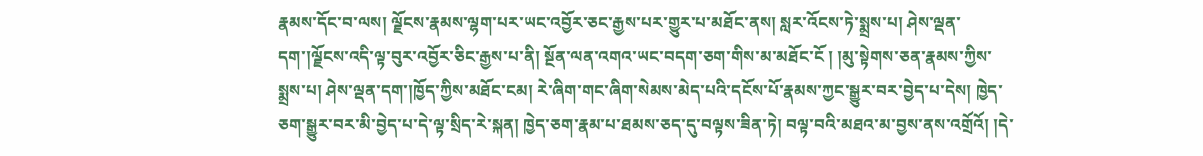རྣམས་དོང་བ་ལས། ལྗོངས་རྣམས་ལྷག་པར་ཡང་འབྱོར་ཅང་རྒྱས་པར་གྱུར་པ་མཐོང་ནས། སླར་འོངས་ཏེ་སྨྲས་པ། ཤེས་ལྡན་དག་།ལྗོངས་འདི་ལྟ་བུར་འབྱོར་ཅིང་རྒྱས་པ་ནི། སྔོན་ལན་འགའ་ཡང་བདག་ཅག་གིས་མ་མཐོང་ངོ ། །མུ་སྟེགས་ཅན་རྣམས་ཀྱིས་སྨྲས་པ། ཤེས་ལྡན་དག་།ཁྱོད་ཀྱིས་མཐོང་ངམ། རེ་ཞིག་གང་ཞིག་སེམས་མེད་པའི་དངོས་པོ་རྣམས་ཀྱང་སྒྱུར་བར་བྱེད་པ་དེས། ཁྱེད་ཅག་སྒྱུར་བར་མི་བྱེད་པ་དེ་ལྟ་སྲིད་རེ་སྐན། ཁྱེད་ཅག་རྣམ་པ་ཐམས་ཅད་དུ་བལྟས་ཟིན་ཏེ། བལྟ་བའི་མཐའ་མ་བྱས་ནས་འགྲོའོ། །དེ་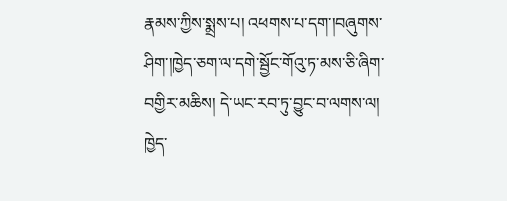རྣམས་ཀྱིས་སྨྲས་པ། འཕགས་པ་དག་།བཞུགས་ཤིག་།ཁྱེད་ཅག་ལ་དགེ་སྦྱོང་གོའུ་ཏ་མས་ཅི་ཞིག་བགྱིར་མཆིས། དེ་ཡང་རབ་ཏུ་བྱུང་བ་ལགས་ལ། ཁྱེད་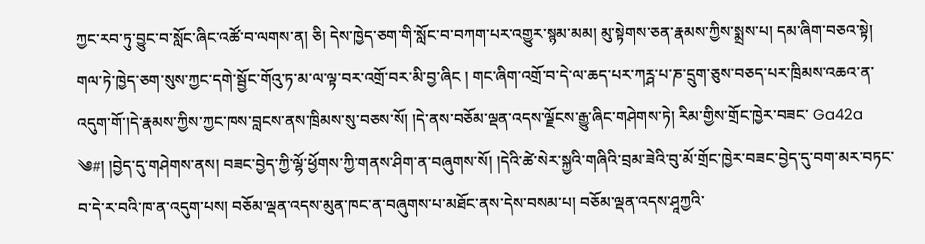ཀྱང་རབ་ཏུ་བྱུང་བ་སློང་ཞིང་འཚོ་བ་ལགས་ན། ཅི། དེས་ཁྱེད་ཅག་གི་སློང་བ་བཀག་པར་འགྱུར་སྙམ་མམ། མུ་སྟེགས་ཅན་རྣམས་ཀྱིས་སྨྲས་པ། དམ་ཞིག་བཅའ་སྟེ། གལ་ཏེ་ཁྱེད་ཅག་སུས་ཀྱང་དགེ་སྦྱོང་གོའུ་ཏ་མ་ལ་ལྟ་བར་འགྲོ་བར་མི་བྱ་ཞིང ། གང་ཞིག་འགྲོ་བ་དེ་ལ་ཆད་པར་ཀཪྴ་པ་ཎ་དྲུག་ཅུས་བཅད་པར་ཁྲིམས་འཆའ་ན་འདུག་གོ་།དེ་རྣམས་ཀྱིས་ཀྱང་ཁས་བླངས་ནས་ཁྲིམས་སུ་བཅས་སོ། །དེ་ནས་བཅོམ་ལྡན་འདས་ལྗོངས་རྒྱུ་ཞིང་གཤེགས་ཏེ། རིམ་གྱིས་གྲོང་ཁྱེར་བཟང་ Ga42a ༄#། །བྱེད་དུ་གཤེགས་ནས། བཟང་བྱེད་ཀྱི་ལྷོ་ཕྱོགས་ཀྱི་གནས་ཤིག་ན་བཞུགས་སོ། །དེའི་ཚེ་སེར་སྐྱའི་གཞིའི་བྲམ་ཟེའི་བུ་མོ་གྲོང་ཁྱེར་བཟང་བྱེད་དུ་བག་མར་བཏང་བ་དེ་ར་བའི་ཁ་ན་འདུག་པས། བཅོམ་ལྡན་འདས་མུན་ཁང་ན་བཞུགས་པ་མཐོང་ནས་དེས་བསམ་པ། བཅོམ་ལྡན་འདས་ཤཱཀྱའི་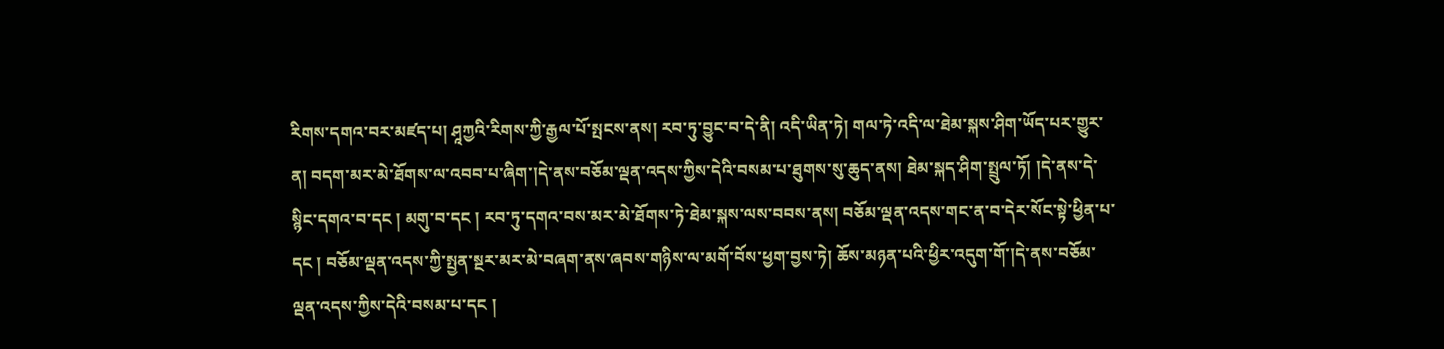རིགས་དགའ་བར་མཛད་པ། ཤཱཀྱའི་རིགས་ཀྱི་རྒྱལ་པོ་སྤངས་ནས། རབ་ཏུ་བྱུང་བ་དེ་ནི། འདི་ཡིན་ཏེ། གལ་ཏེ་འདི་ལ་ཐེམ་སྐས་ཤིག་ཡོད་པར་གྱུར་ན། བདག་མར་མེ་ཐོགས་ལ་འབབ་པ་ཞིག་།དེ་ནས་བཅོམ་ལྡན་འདས་ཀྱིས་དེའི་བསམ་པ་ཐུགས་སུ་ཆུད་ནས། ཐེམ་སྐད་ཤིག་སྤྲུལ་ཏོ། །དེ་ནས་དེ་སྙིང་དགའ་བ་དང ། མགུ་བ་དང ། རབ་ཏུ་དགའ་བས་མར་མེ་ཐོགས་ཏེ་ཐེམ་སྐས་ལས་བབས་ནས། བཅོམ་ལྡན་འདས་གང་ན་བ་དེར་སོང་སྟེ་ཕྱིན་པ་དང ། བཅོམ་ལྡན་འདས་ཀྱི་སྤྱན་སྔར་མར་མེ་བཞག་ནས་ཞབས་གཉིས་ལ་མགོ་བོས་ཕྱག་བྱས་ཏེ། ཆོས་མཉན་པའི་ཕྱིར་འདུག་གོ་།དེ་ནས་བཅོམ་ལྡན་འདས་ཀྱིས་དེའི་བསམ་པ་དང །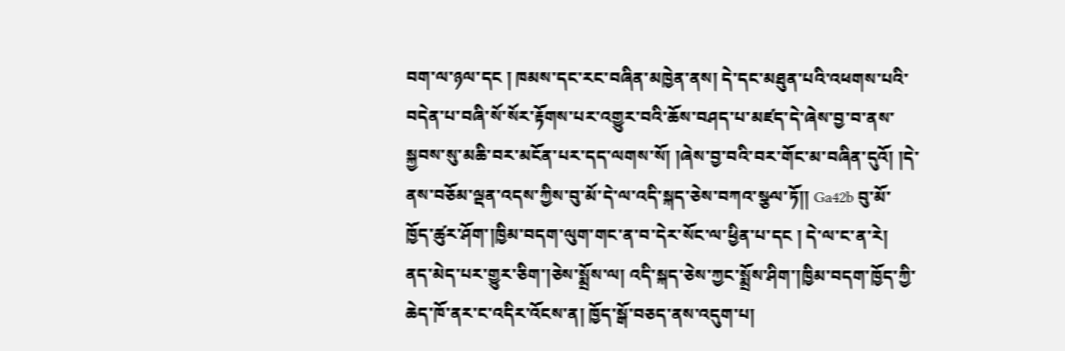བག་ལ་ཉལ་དང ། ཁམས་དང་རང་བཞིན་མཁྱེན་ནས། དེ་དང་མཐུན་པའི་འཕགས་པའི་བདེན་པ་བཞི་སོ་སོར་རྟོགས་པར་འགྱུར་བའི་ཆོས་བཤད་པ་མཛད་དེ་ཞེས་བྱ་བ་ནས་སྐྱབས་སུ་མཆི་བར་མངོན་པར་དད་ལགས་སོ། །ཞེས་བྱ་བའི་བར་གོང་མ་བཞིན་དུའོ། །དེ་ནས་བཅོམ་ལྡན་འདས་ཀྱིས་བུ་མོ་དེ་ལ་འདི་སྐད་ཅེས་བཀའ་སྩལ་ཏོ།། Ga42b བུ་མོ་ཁྱོད་ཚུར་ཤོག་།ཁྱིམ་བདག་ལུག་གང་ན་བ་དེར་སོང་ལ་ཕྱིན་པ་དང ། དེ་ལ་ང་ན་རེ། ནད་མེད་པར་གྱུར་ཅིག་།ཅེས་སྨྲོས་ལ། འདི་སྐད་ཅེས་ཀྱང་སྨྲོས་ཤིག་།ཁྱིམ་བདག་ཁྱོད་ཀྱི་ཆེད་ཁོ་ནར་ང་འདིར་འོངས་ན། ཁྱོད་སྒོ་བཅད་ནས་འདུག་པ།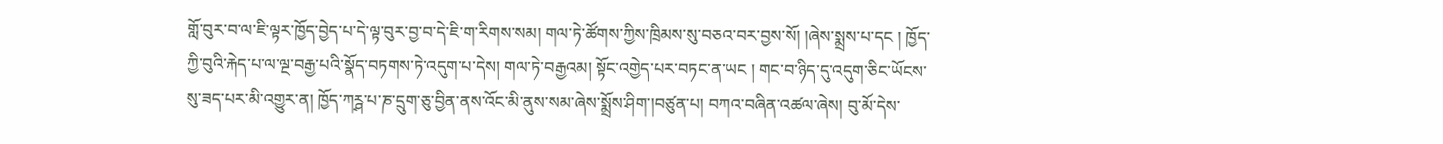གློ་བུར་བ་ལ་ཇི་ལྟར་ཁྱོད་བྱེད་པ་དེ་ལྟ་བུར་བྱ་བ་དེ་ཇི་ག་རིགས་སམ། གལ་ཏེ་ཚོགས་ཀྱིས་ཁྲིམས་སུ་བཅའ་བར་བྱས་སོ། །ཞེས་སྨྲས་པ་དང ། ཁྱོད་ཀྱི་བུའི་རྐེད་པ་ལ་ལྔ་བརྒྱ་པའི་སྣོད་བཏགས་ཏེ་འདུག་པ་དེས། གལ་ཏེ་བརྒྱའམ། སྟོང་འགྱེད་པར་བཏང་ན་ཡང ། གང་བ་ཉིད་དུ་འདུག་ཅིང་ཡོངས་སུ་ཟད་པར་མི་འགྱུར་ན། ཁྱོད་ཀཪྴ་པ་ཎ་དྲུག་ཅུ་བྱིན་ནས་འོང་མི་ནུས་སམ་ཞེས་སྨྲོས་ཤིག་།བཙུན་པ། བཀའ་བཞིན་འཚལ་ཞེས། བུ་མོ་དེས་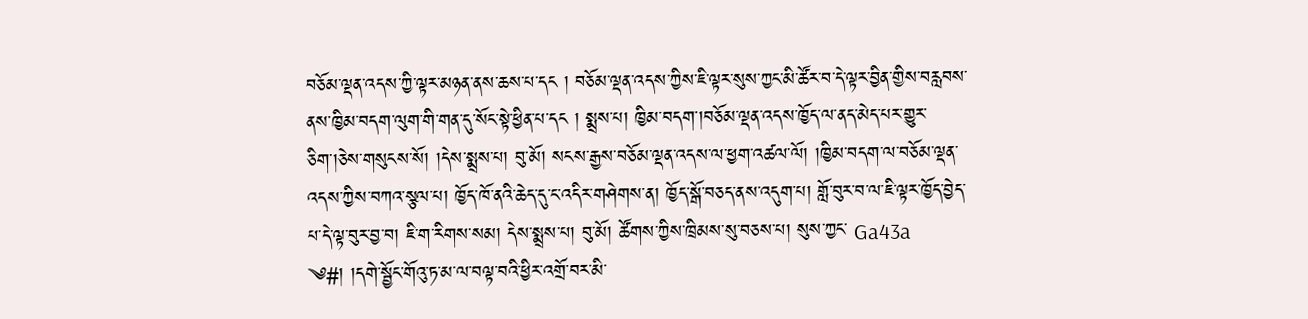བཅོམ་ལྡན་འདས་ཀྱི་ལྟར་མཉན་ནས་ཆས་པ་དང ། བཅོམ་ལྡན་འདས་ཀྱིས་ཇི་ལྟར་སུས་ཀྱང་མི་ཚོར་བ་དེ་ལྟར་བྱིན་གྱིས་བརླབས་ནས་ཁྱིམ་བདག་ལུག་གི་གན་དུ་སོང་སྟེ་ཕྱིན་པ་དང ། སྨྲས་པ། ཁྱིམ་བདག་།བཅོམ་ལྡན་འདས་ཁྱོད་ལ་ནད་མེད་པར་གྱུར་ཅིག་།ཅེས་གསུངས་སོ། །དེས་སྨྲས་པ། བུ་མོ། སངས་རྒྱས་བཅོམ་ལྡན་འདས་ལ་ཕྱག་འཚལ་ལོ། །ཁྱིམ་བདག་ལ་བཅོམ་ལྡན་འདས་ཀྱིས་བཀའ་སྩལ་པ། ཁྱོད་ཁོ་ནའི་ཆེད་དུ་ང་འདིར་གཤེགས་ན། ཁྱོད་སྒོ་བཅད་ནས་འདུག་པ། གློ་བུར་བ་ལ་ཇི་ལྟར་ཁྱོད་བྱེད་པ་དེ་ལྟ་བུར་བྱ་བ། ཇི་ག་རིགས་སམ། དེས་སྨྲས་པ། བུ་མོ། ཚོགས་ཀྱིས་ཁྲིམས་སུ་བཅས་པ། སུས་ཀྱང་ Ga43a ༄#། །དགེ་སྦྱོང་གོའུ་ཏ་མ་ལ་བལྟ་བའི་ཕྱིར་འགྲོ་བར་མི་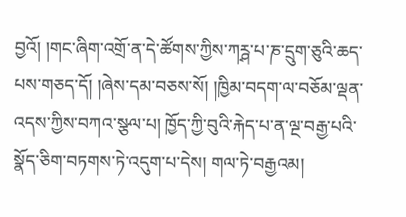བྱའོ། །གང་ཞིག་འགྲོ་ན་དེ་ཚོགས་ཀྱིས་ཀཪྴ་པ་ཎ་དྲུག་ཅུའི་ཆད་པས་གཅད་དོ། །ཞེས་དམ་བཅས་སོ། །ཁྱིམ་བདག་ལ་བཅོམ་ལྡན་འདས་ཀྱིས་བཀའ་སྩལ་པ། ཁྱོད་ཀྱི་བུའི་རྐེད་པ་ན་ལྔ་བརྒྱ་པའི་སྣོད་ཅིག་བཏགས་ཏེ་འདུག་པ་དེས། གལ་ཏེ་བརྒྱའམ།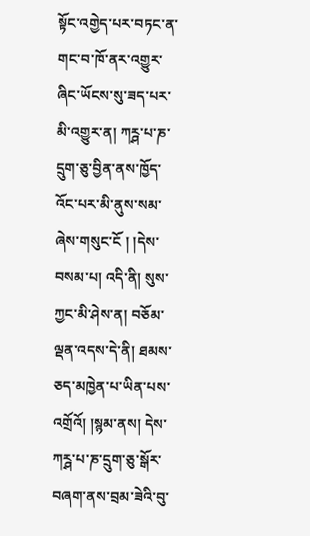སྟོང་འགྱེད་པར་བཏང་ན་གང་བ་ཁོ་ནར་འགྱུར་ཞིང་ཡོངས་སུ་ཟད་པར་མི་འགྱུར་ན། ཀཪྴ་པ་ཎ་དྲུག་ཅུ་བྱིན་ནས་ཁྱོད་འོང་པར་མི་ནུས་སམ་ཞེས་གསུང་ངོ ། །དེས་བསམ་པ། འདི་ནི། སུས་ཀྱང་མི་ཤེས་ན། བཅོམ་ལྡན་འདས་དེ་ནི། ཐམས་ཅད་མཁྱེན་པ་ཡིན་པས་འགྲོའོ། །སྙམ་ནས། དེས་ཀཪྴ་པ་ཎ་དྲུག་ཅུ་སྒོར་བཞག་ནས་བྲམ་ཟེའི་བུ་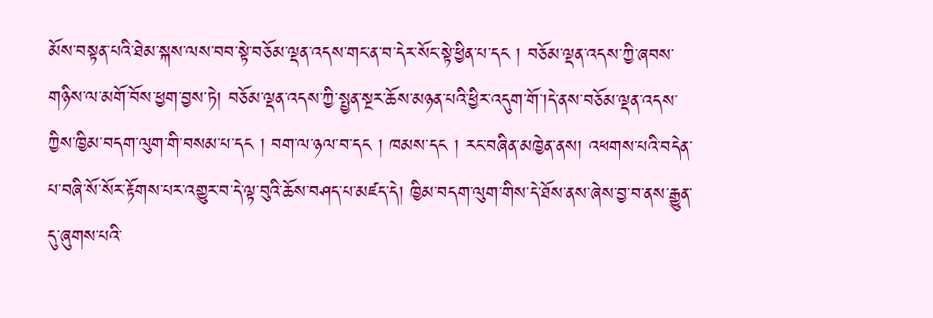མོས་བསྟན་པའི་ཐེམ་སྐས་ལས་བབ་སྟེ་བཅོམ་ལྡན་འདས་གང་ན་བ་དེར་སོང་སྟེ་ཕྱིན་པ་དང ། བཅོམ་ལྡན་འདས་ཀྱི་ཞབས་གཉིས་ལ་མགོ་བོས་ཕྱག་བྱས་ཏེ། བཅོམ་ལྡན་འདས་ཀྱི་སྤྱན་སྔར་ཆོས་མཉན་པའི་ཕྱིར་འདུག་གོ་།དེ་ནས་བཅོམ་ལྡན་འདས་ཀྱིས་ཁྱིམ་བདག་ལུག་གི་བསམ་པ་དང ། བག་ལ་ཉལ་བ་དང ། ཁམས་དང ། རང་བཞིན་མཁྱེན་ནས། འཕགས་པའི་བདེན་པ་བཞི་སོ་སོར་རྟོགས་པར་འགྱུར་བ་དེ་ལྟ་བུའི་ཆོས་བཤད་པ་མཛད་དེ། ཁྱིམ་བདག་ལུག་གིས་དེ་ཐོས་ནས་ཞེས་བྱ་བ་ནས་རྒྱུན་དུ་ཞུགས་པའི་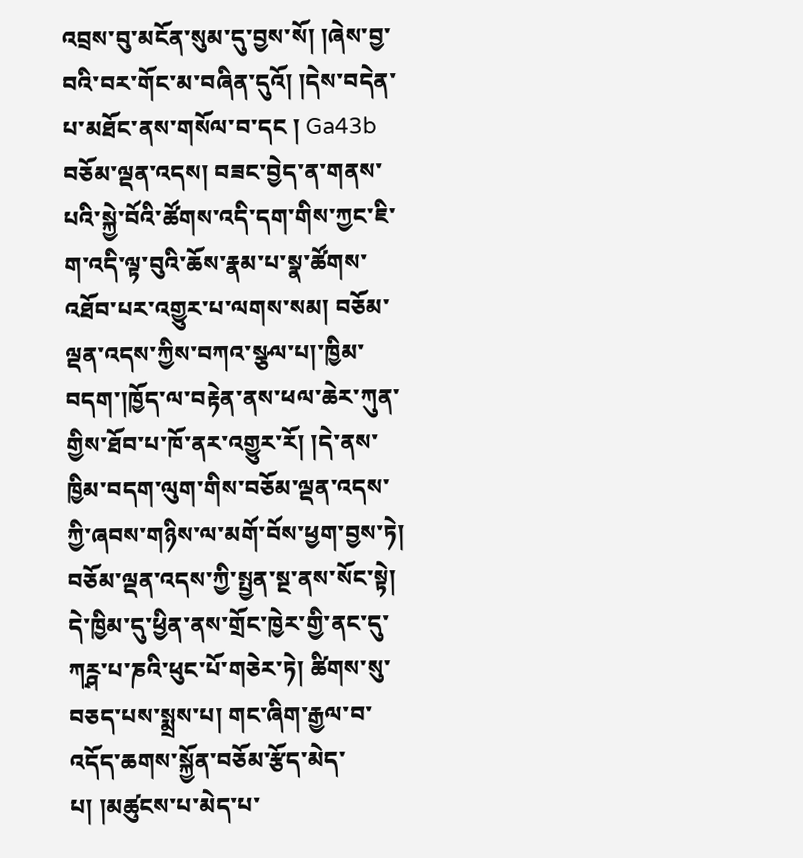འབྲས་བུ་མངོན་སུམ་དུ་བྱས་སོ། །ཞེས་བྱ་བའི་བར་གོང་མ་བཞིན་དུའོ། །དེས་བདེན་པ་མཐོང་ནས་གསོལ་བ་དང ། Ga43b བཅོམ་ལྡན་འདས། བཟང་བྱེད་ན་གནས་པའི་སྐྱེ་བོའི་ཚོགས་འདི་དག་གིས་ཀྱང་ཇི་ག་འདི་ལྟ་བུའི་ཆོས་རྣམ་པ་སྣ་ཚོགས་འཐོབ་པར་འགྱུར་པ་ལགས་སམ། བཅོམ་ལྡན་འདས་ཀྱིས་བཀའ་སྩལ་པ།་ཁྱིམ་བདག་།ཁྱོད་ལ་བརྟེན་ནས་ཕལ་ཆེར་ཀུན་གྱིས་ཐོབ་པ་ཁོ་ནར་འགྱུར་རོ། །དེ་ནས་ཁྱིམ་བདག་ལུག་གིས་བཅོམ་ལྡན་འདས་ཀྱི་ཞབས་གཉིས་ལ་མགོ་བོས་ཕྱག་བྱས་ཏེ། བཅོམ་ལྡན་འདས་ཀྱི་སྤྱན་སྔ་ནས་སོང་སྟེ། དེ་ཁྱིམ་དུ་ཕྱིན་ནས་གྲོང་ཁྱེར་གྱི་ནང་དུ་ཀཪྴ་པ་ཎའི་ཕུང་པོ་གཅེར་ཏེ། ཚིགས་སུ་བཅད་པས་སྨྲས་པ། གང་ཞིག་རྒྱལ་བ་འདོད་ཆགས་སྐྱོན་བཅོམ་རྩོད་མེད་པ། །མཚུངས་པ་མེད་པ་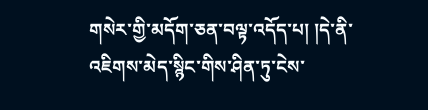གསེར་གྱི་མདོག་ཅན་བལྟ་འདོད་པ། །དེ་ནི་འཇིགས་མེད་སྙིང་གིས་ཤིན་ཏུ་ངེས་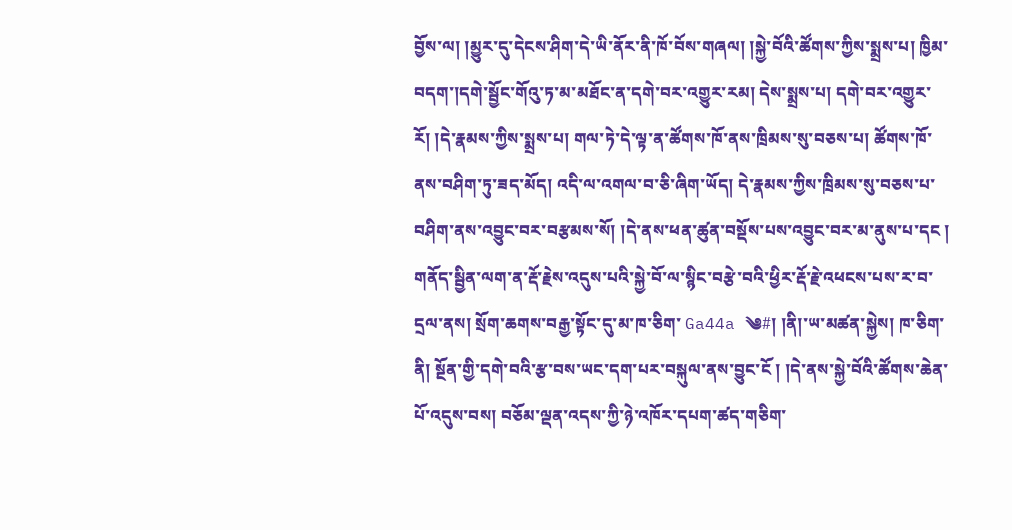བྱོས་ལ། །མྱུར་དུ་དེངས་ཤིག་དེ་ཡི་ནོར་ནི་ཁོ་བོས་གཞལ། །སྐྱེ་བོའི་ཚོགས་ཀྱིས་སྨྲས་པ། ཁྱིམ་བདག་།དགེ་སྦྱོང་གོའུ་ཏ་མ་མཐོང་ན་དགེ་བར་འགྱུར་རམ། དེས་སྨྲས་པ། དགེ་བར་འགྱུར་རོ། །དེ་རྣམས་ཀྱིས་སྨྲས་པ། གལ་ཏེ་དེ་ལྟ་ན་ཚོགས་ཁོ་ནས་ཁྲིམས་སུ་བཅས་པ། ཚོགས་ཁོ་ནས་བཤིག་ཏུ་ཟད་མོད། འདི་ལ་འགལ་བ་ཅི་ཞིག་ཡོད། དེ་རྣམས་ཀྱིས་ཁྲིམས་སུ་བཅས་པ་བཤིག་ནས་འབྱུང་བར་བརྩམས་སོ། །དེ་ནས་ཕན་ཚུན་བསྡོས་པས་འབྱུང་བར་མ་ནུས་པ་དང ། གནོད་སྦྱིན་ལག་ན་རྡོ་རྗེས་འདུས་པའི་སྐྱེ་བོ་ལ་སྙིང་བརྩེ་བའི་ཕྱིར་རྡོ་རྗེ་འཕངས་པས་ར་བ་དྲལ་ནས། སྲོག་ཆགས་བརྒྱ་སྟོང་དུ་མ་ཁ་ཅིག་ Ga44a ༄#། །ནི།་ཡ་མཚན་སྐྱེས། ཁ་ཅིག་ནི། སྔོན་གྱི་དགེ་བའི་རྩ་བས་ཡང་དག་པར་བསྐུལ་ནས་བྱུང་ངོ ། །དེ་ནས་སྐྱེ་བོའི་ཚོགས་ཆེན་པོ་འདུས་བས། བཅོམ་ལྡན་འདས་ཀྱི་ཉེ་འཁོར་དཔག་ཚད་གཅིག་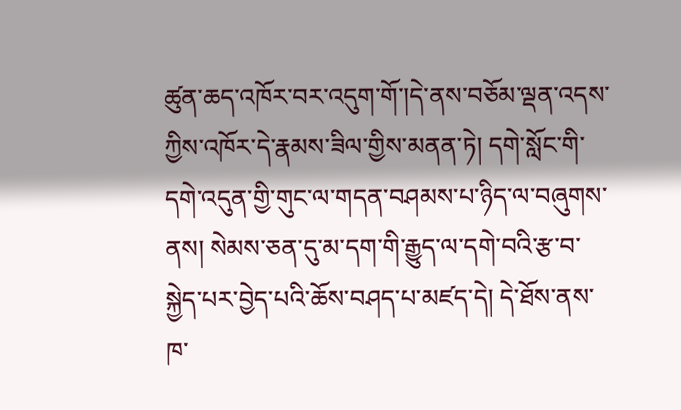ཚུན་ཆད་འཁོར་བར་འདུག་གོ་།དེ་ནས་བཅོམ་ལྡན་འདས་ཀྱིས་འཁོར་དེ་རྣམས་ཟིལ་གྱིས་མནན་ཏེ། དགེ་སློང་གི་དགེ་འདུན་གྱི་གུང་ལ་གདན་བཤམས་པ་ཉིད་ལ་བཞུགས་ནས། སེམས་ཅན་དུ་མ་དག་གི་རྒྱུད་ལ་དགེ་བའི་རྩ་བ་སྐྱེད་པར་བྱེད་པའི་ཆོས་བཤད་པ་མཛད་དེ། དེ་ཐོས་ནས་ཁ་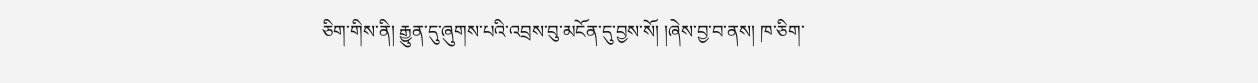ཅིག་གིས་ནི། རྒྱུན་དུ་ཞུགས་པའི་འབྲས་བུ་མངོན་དུ་བྱས་སོ། །ཞེས་བྱ་བ་ནས། ཁ་ཅིག་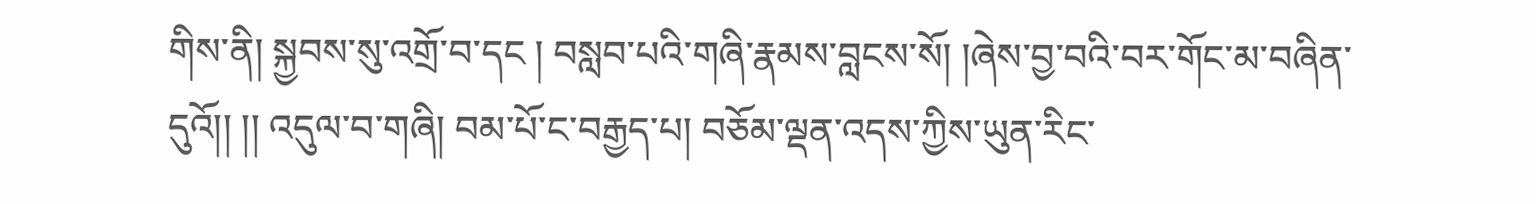གིས་ནི། སྐྱབས་སུ་འགྲོ་བ་དང ། བསླབ་པའི་གཞི་རྣམས་བླངས་སོ། །ཞེས་བྱ་བའི་བར་གོང་མ་བཞིན་དུའོ།། །། འདུལ་བ་གཞི། བམ་པོ་ང་བརྒྱད་པ། བཅོམ་ལྡན་འདས་ཀྱིས་ཡུན་རིང་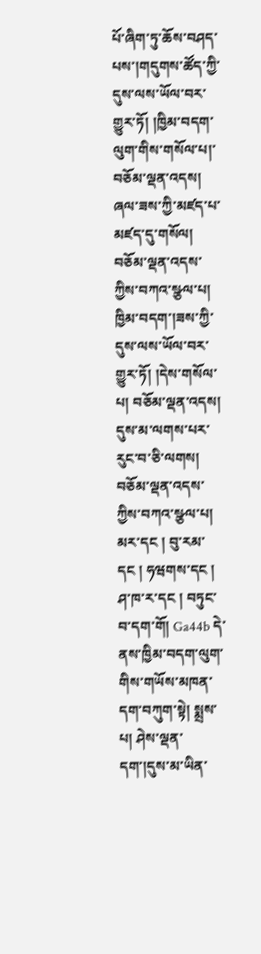པོ་ཞིག་ཏུ་ཆོས་བཤད་པས་།གདུགས་ཚོད་ཀྱི་དུས་ལས་ཡོལ་བར་གྱུར་ཏོ། །ཁྱིམ་བདག་ལུག་གིས་གསོལ་པ།་བཅོམ་ལྡན་འདས། ཞལ་ཟས་ཀྱི་མཛད་པ་མཛད་དུ་གསོལ། བཅོམ་ལྡན་འདས་ཀྱིས་བཀའ་སྩལ་པ། ཁྱིམ་བདག་།ཟས་ཀྱི་དུས་ལས་ཡོལ་བར་གྱུར་ཏོ། །དེས་གསོལ་པ། བཅོམ་ལྡན་འདས། དུས་མ་ལགས་པར་རུང་བ་ཅི་ལགས། བཅོམ་ལྡན་འདས་ཀྱིས་བཀའ་སྩལ་པ། མར་དང ། བུ་རམ་དང ། ཧཝགས་དང ། ཤ་ཁ་ར་དང ། བཏུང་བ་དག་གོ། Ga44b དེ་ནས་ཁྱིམ་བདག་ལུག་གིས་གཡོས་མཁན་དག་བཀུག་སྟེ། སྨྲས་པ། ཤེས་ལྡན་དག་།དུས་མ་ཡིན་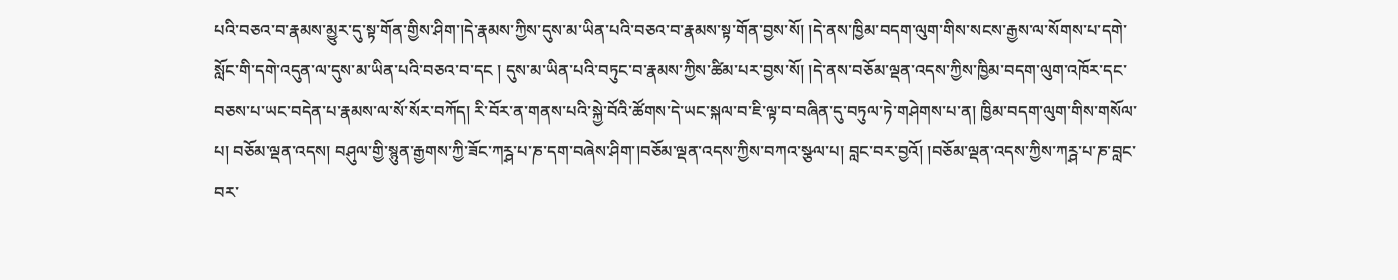པའི་བཅའ་བ་རྣམས་མྱུར་དུ་སྟ་གོན་གྱིས་ཤིག་།དེ་རྣམས་ཀྱིས་དུས་མ་ཡིན་པའི་བཅའ་བ་རྣམས་སྟ་གོན་བྱས་སོ། །དེ་ནས་ཁྱིམ་བདག་ལུག་གིས་སངས་རྒྱས་ལ་སོགས་པ་དགེ་སློང་གི་དགེ་འདུན་ལ་དུས་མ་ཡིན་པའི་བཅའ་བ་དང ། དུས་མ་ཡིན་པའི་བཏུང་བ་རྣམས་ཀྱིས་ཚིམ་པར་བྱས་སོ། །དེ་ནས་བཅོམ་ལྡན་འདས་ཀྱིས་ཁྱིམ་བདག་ལུག་འཁོར་དང་བཅས་པ་ཡང་བདེན་པ་རྣམས་ལ་སོ་སོར་བཀོད། རི་བོར་ན་གནས་པའི་སྐྱེ་བོའི་ཚོགས་དེ་ཡང་སྐལ་བ་ཇི་ལྟ་བ་བཞིན་དུ་བཏུལ་ཏེ་གཤེགས་པ་ན། ཁྱིམ་བདག་ལུག་གིས་གསོལ་པ། བཅོམ་ལྡན་འདས། བཤུལ་གྱི་སྙུན་རྒྱགས་ཀྱི་ཟོང་ཀཪྴ་པ་ཎ་དག་བཞེས་ཤིག་།བཅོམ་ལྡན་འདས་ཀྱིས་བཀའ་སྩལ་པ། བླང་བར་བྱའོ། །བཅོམ་ལྡན་འདས་ཀྱིས་ཀཪྴ་པ་ཎ་བླང་བར་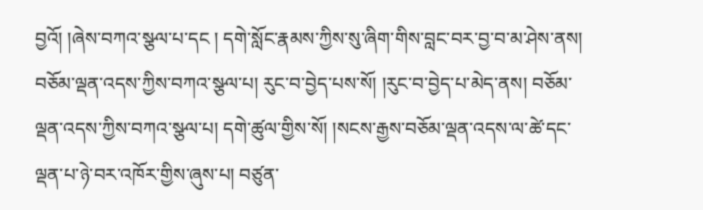བྱའོ། །ཞེས་བཀའ་སྩལ་པ་དང ། དགེ་སློང་རྣམས་ཀྱིས་སུ་ཞིག་གིས་བླང་བར་བྱ་བ་མ་ཤེས་ནས། བཅོམ་ལྡན་འདས་ཀྱིས་བཀའ་སྩལ་པ། རུང་བ་བྱེད་པས་སོ། །རུང་བ་བྱེད་པ་མེད་ནས། བཅོམ་ལྡན་འདས་ཀྱིས་བཀའ་སྩལ་པ། དགེ་ཚུལ་གྱིས་སོ། །སངས་རྒྱས་བཅོམ་ལྡན་འདས་ལ་ཚེ་དང་ལྡན་པ་ཉེ་བར་འཁོར་གྱིས་ཞུས་པ། བཙུན་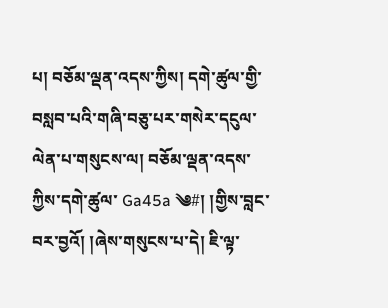པ། བཅོམ་ལྡན་འདས་ཀྱིས། དགེ་ཚུལ་གྱི་བསླབ་པའི་གཞི་བཅུ་པར་གསེར་དངུལ་ལེན་པ་གསུངས་ལ། བཅོམ་ལྡན་འདས་ཀྱིས་དགེ་ཚུལ་ Ga45a ༄#། །གྱིས་བླང་བར་བྱའོ། །ཞེས་གསུངས་པ་དེ། ཇི་ལྟ་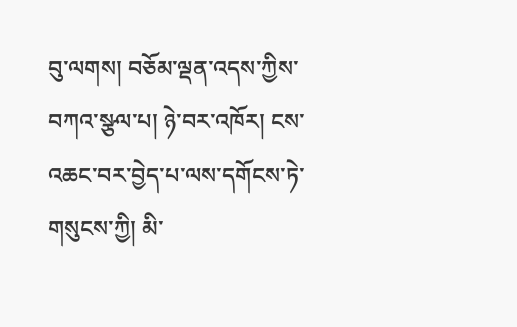བུ་ལགས། བཅོམ་ལྡན་འདས་ཀྱིས་བཀའ་སྩལ་པ། ཉེ་བར་འཁོར། ངས་འཆང་བར་བྱེད་པ་ལས་དགོངས་ཏེ་གསུངས་ཀྱི། མི་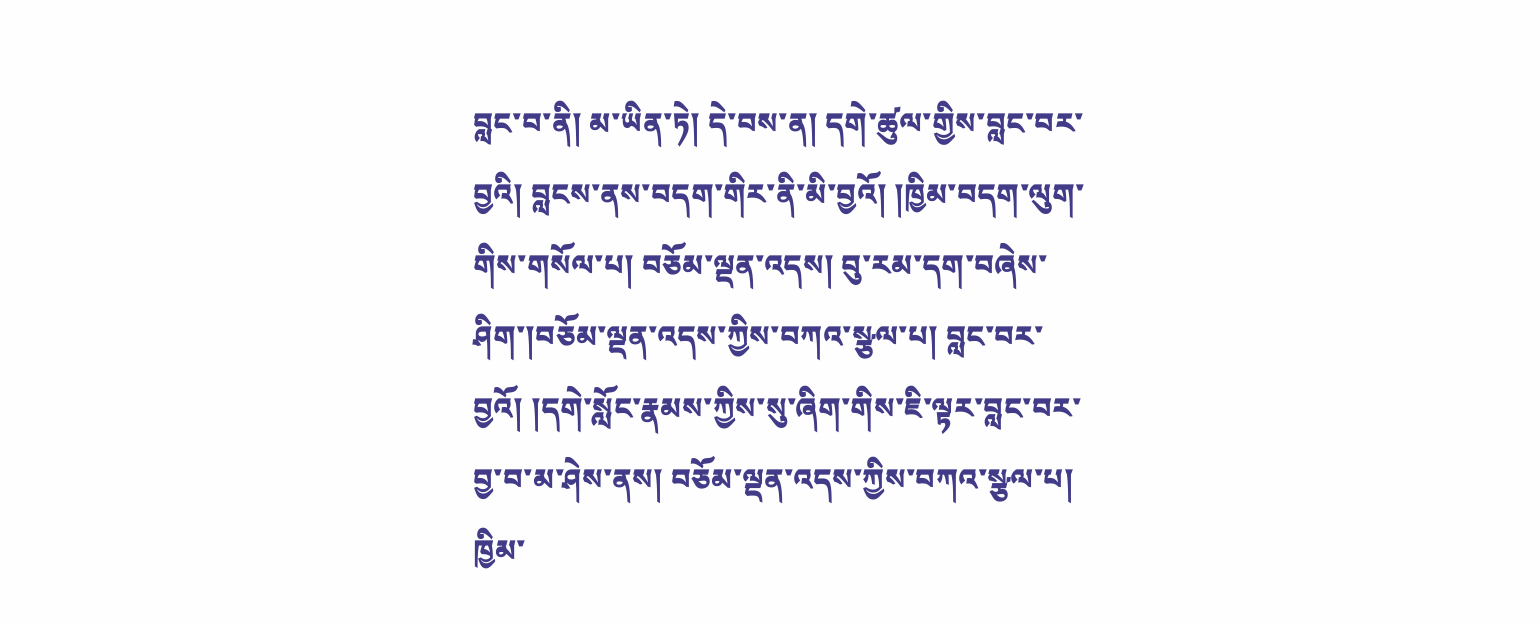བླང་བ་ནི། མ་ཡིན་ཏེ། དེ་བས་ན། དགེ་ཚུལ་གྱིས་བླང་བར་བྱའི། བླངས་ནས་བདག་གིར་ནི་མི་བྱའོ། །ཁྱིམ་བདག་ལུག་གིས་གསོལ་པ། བཅོམ་ལྡན་འདས། བུ་རམ་དག་བཞེས་ཤིག་།བཅོམ་ལྡན་འདས་ཀྱིས་བཀའ་སྩལ་པ། བླང་བར་བྱའོ། །དགེ་སློང་རྣམས་ཀྱིས་སུ་ཞིག་གིས་ཇི་ལྟར་བླང་བར་བྱ་བ་མ་ཤེས་ནས། བཅོམ་ལྡན་འདས་ཀྱིས་བཀའ་སྩལ་པ། ཁྱིམ་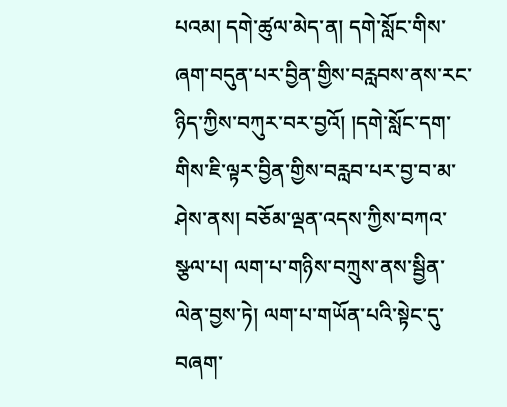པའམ། དགེ་ཚུལ་མེད་ན། དགེ་སློང་གིས་ཞག་བདུན་པར་བྱིན་གྱིས་བརླབས་ནས་རང་ཉིད་ཀྱིས་བཀུར་བར་བྱའོ། །དགེ་སློང་དག་གིས་ཇི་ལྟར་བྱིན་གྱིས་བརླབ་པར་བྱ་བ་མ་ཤེས་ནས། བཅོམ་ལྡན་འདས་ཀྱིས་བཀའ་སྩལ་པ། ལག་པ་གཉིས་བཀྲུས་ནས་སྦྱིན་ལེན་བྱས་ཏེ། ལག་པ་གཡོན་པའི་སྟེང་དུ་བཞག་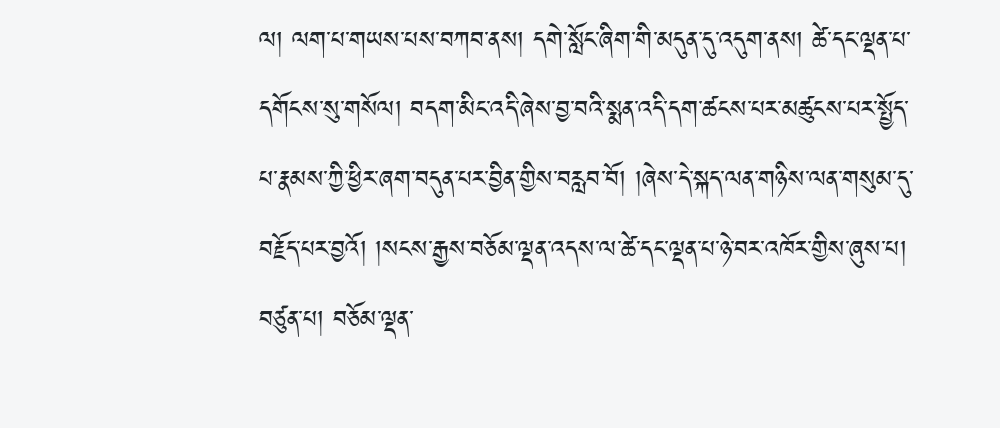ལ། ལག་པ་གཡས་པས་བཀབ་ནས། དགེ་སློང་ཞིག་གི་མདུན་དུ་འདུག་ནས། ཚེ་དང་ལྡན་པ་དགོངས་སུ་གསོལ། བདག་མིང་འདི་ཞེས་བྱ་བའི་སྨན་འདི་དག་ཚངས་པར་མཚུངས་པར་སྤྱོད་པ་རྣམས་ཀྱི་ཕྱིར་ཞག་བདུན་པར་བྱིན་གྱིས་བརླབ་བོ། །ཞེས་དེ་སྐད་ལན་གཉིས་ལན་གསུམ་དུ་བརྗོད་པར་བྱའོ། །སངས་རྒྱས་བཅོམ་ལྡན་འདས་ལ་ཚེ་དང་ལྡན་པ་ཉེ་བར་འཁོར་གྱིས་ཞུས་པ། བཙུན་པ། བཅོམ་ལྡན་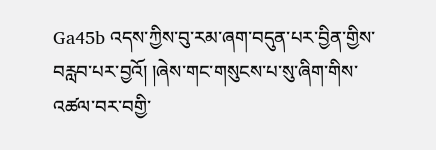Ga45b འདས་ཀྱིས་བུ་རམ་ཞག་བདུན་པར་བྱིན་གྱིས་བརླབ་པར་བྱའོ། །ཞེས་གང་གསུངས་པ་སུ་ཞིག་གིས་འཚལ་བར་བགྱི་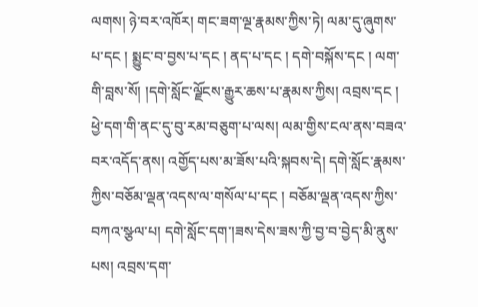ལགས། ཉེ་བར་འཁོར། གང་ཟག་ལྔ་རྣམས་ཀྱིས་ཏེ། ལམ་དུ་ཞུགས་པ་དང ། སྨྱུང་བ་བྱས་པ་དང ། ནད་པ་དང ། དགེ་བསྐོས་དང ། ལག་གི་བླས་སོ། །དགེ་སློང་ལྗོངས་རྒྱུར་ཆས་པ་རྣམས་ཀྱིས། འབྲས་དང ། ཕྱེ་དག་གི་ནང་དུ་བུ་རམ་བཅུག་པ་ལས། ལམ་གྱིས་ངལ་ནས་བཟའ་བར་འདོད་ནས། འགྱོད་པས་མ་ཟོས་པའི་སྐབས་དེ། དགེ་སློང་རྣམས་ཀྱིས་བཅོམ་ལྡན་འདས་ལ་གསོལ་པ་དང ། བཅོམ་ལྡན་འདས་ཀྱིས་བཀའ་སྩལ་པ། དགེ་སློང་དག་།ཟས་དེས་ཟས་ཀྱི་བྱ་བ་བྱེད་མི་ནུས་པས། འབྲས་དག་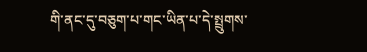གི་ནང་དུ་བཅུག་པ་གང་ཡིན་པ་དེ་སྤྲུགས་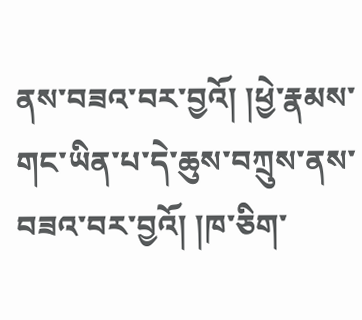ནས་བཟའ་བར་བྱའོ། །ཕྱེ་རྣམས་གང་ཡིན་པ་དེ་ཆུས་བཀྲུས་ནས་བཟའ་བར་བྱའོ། །ཁ་ཅིག་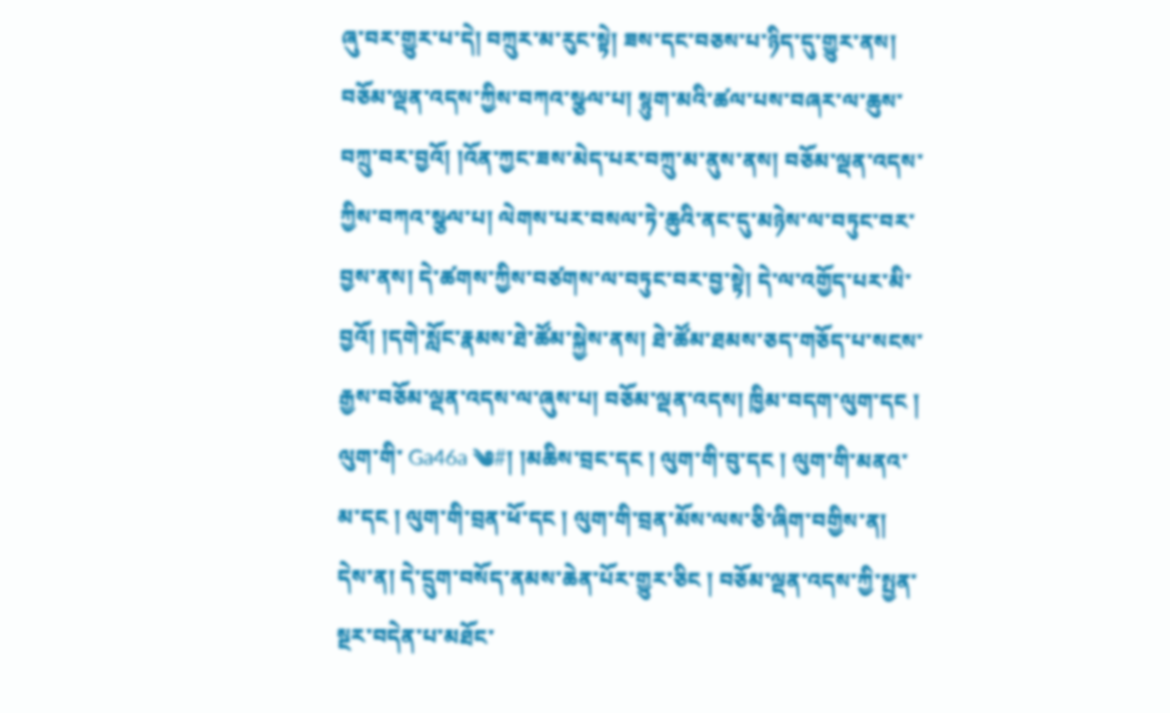ཞུ་བར་གྱུར་པ་དེ། བཀྲུར་མ་རུང་སྟེ། ཟས་དང་བཅས་པ་ཉིད་དུ་གྱུར་ནས། བཅོམ་ལྡན་འདས་ཀྱིས་བཀའ་སྩལ་པ། སྙུག་མའི་ཚལ་པས་བཞར་ལ་ཆུས་བཀྲུ་བར་བྱའོ། །འོན་ཀྱང་ཟས་མེད་པར་བཀྲུ་མ་ནུས་ནས། བཅོམ་ལྡན་འདས་ཀྱིས་བཀའ་སྩལ་པ། ལེགས་པར་བསལ་ཏེ་ཆུའི་ནང་དུ་མཉེས་ལ་བཏུང་བར་བྱས་ནས། དེ་ཚགས་ཀྱིས་བཙགས་ལ་བཏུང་བར་བྱ་སྟེ། དེ་ལ་འགྱོད་པར་མི་བྱའོ། །དགེ་སློང་རྣམས་ཐེ་ཚོམ་སྐྱེས་ནས། ཐེ་ཚོམ་ཐམས་ཅད་གཅོད་པ་སངས་རྒྱས་བཅོམ་ལྡན་འདས་ལ་ཞུས་པ། བཅོམ་ལྡན་འདས། ཁྱིམ་བདག་ལུག་དང ། ལུག་གི་ Ga46a ༄#། །མཆིས་བྲང་དང ། ལུག་གི་བུ་དང ། ལུག་གི་མནའ་མ་དང ། ལུག་གི་བྲན་ཕོ་དང ། ལུག་གི་བྲན་མོས་ལས་ཅི་ཞིག་བགྱིས་ན། དེས་ན། དེ་དྲུག་བསོད་ནམས་ཆེན་པོར་གྱུར་ཅིང ། བཅོམ་ལྡན་འདས་ཀྱི་སྤྱན་སྔར་བདེན་པ་མཐོང་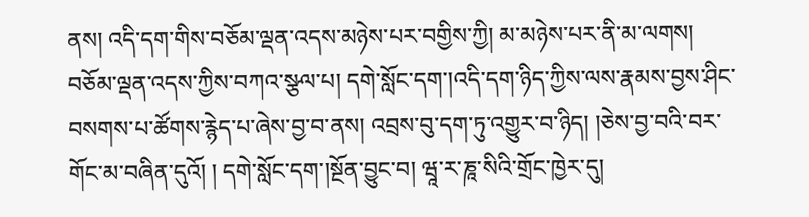ནས། འདི་དག་གིས་བཅོམ་ལྡན་འདས་མཉེས་པར་བགྱིས་ཀྱི། མ་མཉེས་པར་ནི་མ་ལགས། བཅོམ་ལྡན་འདས་ཀྱིས་བཀའ་སྩལ་པ། དགེ་སློང་དག་།འདི་དག་ཉིད་ཀྱིས་ལས་རྣམས་བྱས་ཤིང་བསགས་པ་ཚོགས་རྙེད་པ་ཞེས་བྱ་བ་ནས། འབྲས་བུ་དག་ཏུ་འགྱུར་བ་ཉིད། །ཅེས་བྱ་བའི་བར་གོང་མ་བཞིན་དུའོ། ། དགེ་སློང་དག་།སྔོན་བྱུང་བ། ཝཱ་ར་ཎཱ་སིའི་གྲོང་ཁྱེར་དུ།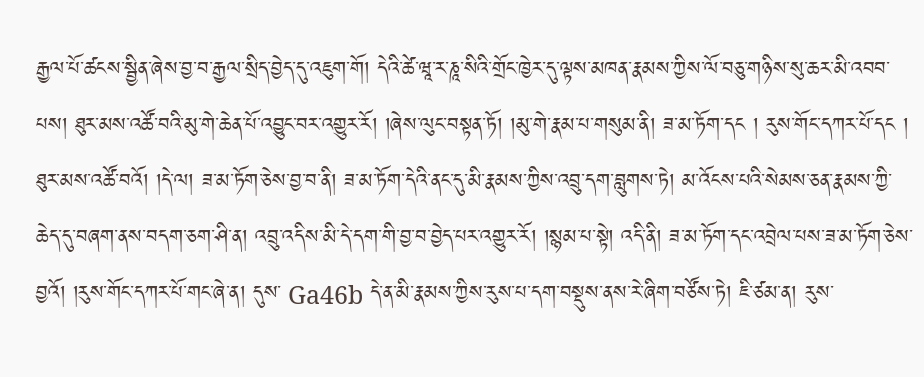རྒྱལ་པོ་ཚངས་སྦྱིན་ཞེས་བྱ་བ་རྒྱལ་སྲིད་བྱེད་དུ་འཇུག་གོ། དེའི་ཚེ་ཝཱ་ར་ཎཱ་སིའི་གྲོང་ཁྱེར་དུ་ལྟས་མཁན་རྣམས་ཀྱིས་ལོ་བཅུ་གཉིས་སུ་ཆར་མི་འབབ་པས། ཐུར་མས་འཚོ་བའི་མུ་གེ་ཆེན་པོ་འབྱུང་བར་འགྱུར་རོ། །ཞེས་ལུང་བསྟན་ཏོ། །མུ་གེ་རྣམ་པ་གསུམ་ནི། ཟ་མ་ཏོག་དང ། རུས་གོང་དཀར་པོ་དང ། ཐུར་མས་འཚོ་བའོ། །དེ་ལ། ཟ་མ་ཏོག་ཅེས་བྱ་བ་ནི། ཟ་མ་ཏོག་དེའི་ནང་དུ་མི་རྣམས་ཀྱིས་འབྲུ་དག་བླུགས་ཏེ། མ་འོངས་པའི་སེམས་ཅན་རྣམས་ཀྱི་ཆེད་དུ་བཞག་ནས་བདག་ཅག་ཤི་ན། འབྲུ་འདིས་མི་དེ་དག་གི་བྱ་བ་བྱེད་པར་འགྱུར་རོ། །སྙམ་པ་སྟེ། འདི་ནི། ཟ་མ་ཏོག་དང་འབྲེལ་པས་ཟ་མ་ཏོག་ཅེས་བྱའོ། །རུས་གོང་དཀར་པོ་གང་ཞེ་ན། དུས་ Ga46b དེ་ན་མི་རྣམས་ཀྱིས་རུས་པ་དག་བསྡུས་ནས་རེ་ཞིག་བཙོས་ཏེ། ཇི་ཙམ་ན། རུས་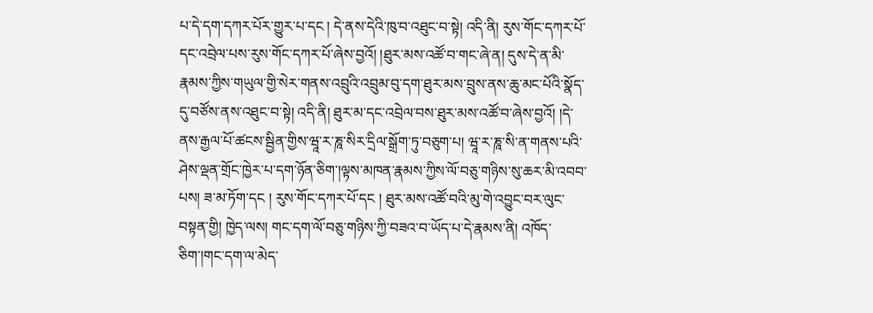པ་དེ་དག་དཀར་པོར་གྱུར་པ་དང ། དེ་ནས་དེའི་ཁུ་བ་འཐུང་བ་སྟེ། འདི་ནི། རུས་གོང་དཀར་པོ་དང་འབྲེལ་པས་རུས་གོང་དཀར་པོ་ཞེས་བྱའོ། །ཐུར་མས་འཚོ་བ་གང་ཞེ་ན། དུས་དེ་ན་མི་རྣམས་ཀྱིས་གཡུལ་གྱི་སེར་གནས་འབྲུའི་འབྲུམ་བུ་དག་ཐུར་མས་བྲུས་ནས་ཆུ་མང་པོའི་སྣོད་དུ་བཙོས་ནས་འཐུང་བ་སྟེ། འདི་ནི། ཐུར་མ་དང་འབྲེལ་བས་ཐུར་མས་འཚོ་བ་ཞེས་བྱའོ། །དེ་ནས་རྒྱལ་པོ་ཚངས་སྦྱིན་གྱིས་ཝཱ་ར་ཎཱ་སིར་དྲིལ་སྒྲོག་ཏུ་བཅུག་པ། ཝཱ་ར་ཎཱ་སི་ན་གནས་པའི་ཤེས་ལྡན་གྲོང་ཁྱེར་པ་དག་ཉོན་ཅིག་།ལྟས་མཁན་རྣམས་ཀྱིས་ལོ་བཅུ་གཉིས་སུ་ཆར་མི་འབབ་པས། ཟ་མ་ཏོག་དང ། རུས་གོང་དཀར་པོ་དང ། ཐུར་མས་འཚོ་བའི་མུ་གེ་འབྱུང་བར་ལུང་བསྟན་གྱི། ཁྱེད་ལས། གང་དག་ལོ་བཅུ་གཉིས་ཀྱི་བཟའ་བ་ཡོད་པ་དེ་རྣམས་ནི། འཁོད་ཅིག་།གང་དག་ལ་མེད་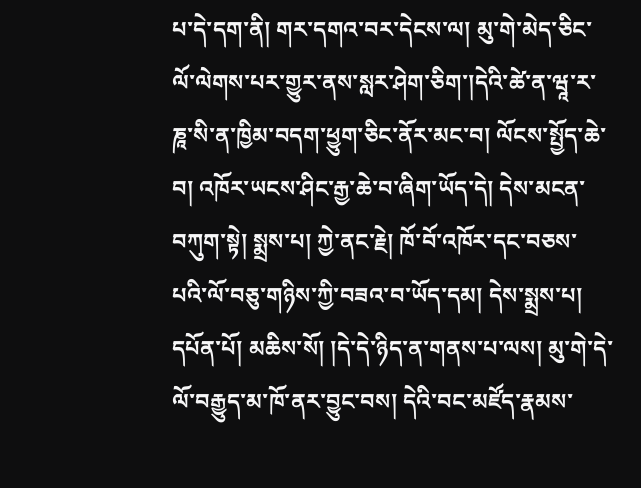པ་དེ་དག་ནི། གར་དགའ་བར་དེངས་ལ། མུ་གེ་མེད་ཅིང་ལོ་ལེགས་པར་གྱུར་ནས་སླར་ཤེག་ཅིག་།དེའི་ཚེ་ན་ཝཱ་ར་ཎཱ་སི་ན་ཁྱིམ་བདག་ཕྱུག་ཅིང་ནོར་མང་བ། ལོངས་སྤྱོད་ཆེ་བ། འཁོར་ཡངས་ཤིང་རྒྱ་ཆེ་བ་ཞིག་ཡོད་དེ། དེས་མངན་བཀུག་སྟེ། སྨྲས་པ། ཀྱེ་ནང་རྗེ། ཁོ་བོ་འཁོར་དང་བཅས་པའི་ལོ་བཅུ་གཉིས་ཀྱི་བཟའ་བ་ཡོད་དམ། དེས་སྨྲས་པ། དཔོན་པོ། མཆིས་སོ། །དེ་དེ་ཉིད་ན་གནས་པ་ལས། མུ་གེ་དེ་ལོ་བརྒྱུད་མ་ཁོ་ནར་བྱུང་བས། དེའི་བང་མཛོད་རྣམས་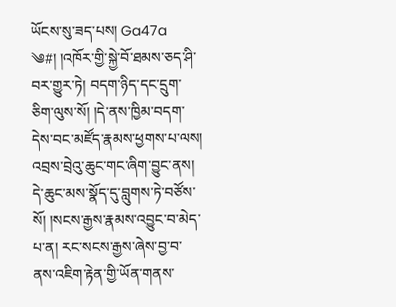ཡོངས་སུ་ཟད་པས། Ga47a ༄#། །འཁོར་གྱི་སྐྱེ་བོ་ཐམས་ཅད་ཤི་བར་གྱུར་ཏེ། བདག་ཉིད་དང་དྲུག་ཅིག་ལུས་སོ། །དེ་ནས་ཁྱིམ་བདག་དེས་བང་མཛོད་རྣམས་ཕྱགས་པ་ལས། འབྲས་བྲེའུ་ཆུང་གང་ཞིག་བྱུང་ནས། དེ་ཆུང་མས་སྣོད་དུ་བླུགས་ཏེ་བཙོས་སོ། །སངས་རྒྱས་རྣམས་འབྱུང་བ་མེད་པ་ན། རང་སངས་རྒྱས་ཞེས་བྱ་བ་ནས་འཇིག་རྟེན་གྱི་ཡོན་གནས་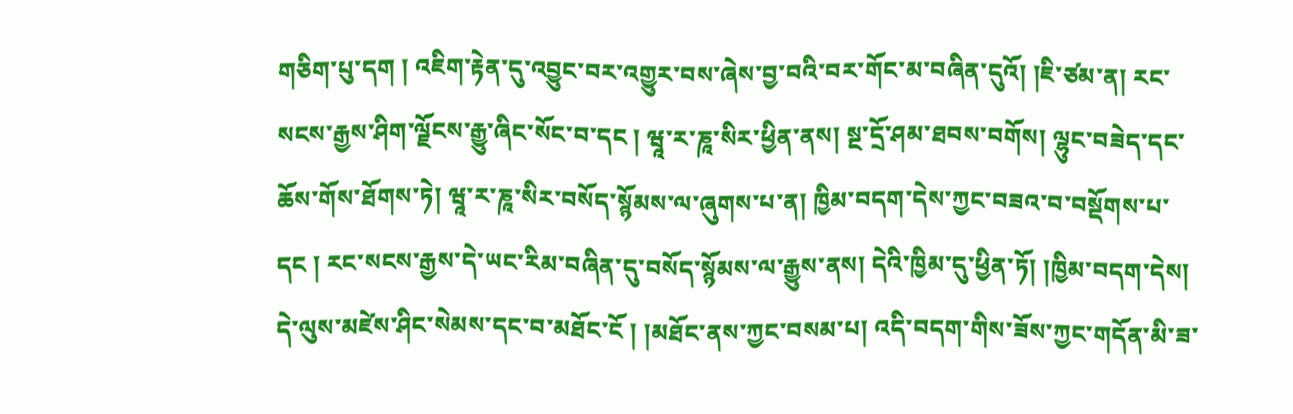གཅིག་པུ་དག ། འཇིག་རྟེན་དུ་འབྱུང་བར་འགྱུར་བས་ཞེས་བྱ་བའི་བར་གོང་མ་བཞིན་དུའོ། །ཇི་ཙམ་ན། རང་སངས་རྒྱས་ཤིག་ལྗོངས་རྒྱུ་ཞིང་སོང་བ་དང ། ཝཱ་ར་ཎཱ་སིར་ཕྱིན་ནས། སྔ་དྲོ་ཤམ་ཐབས་བགོས། ལྷུང་བཟེད་དང་ཆོས་གོས་ཐོགས་ཏེ། ཝཱ་ར་ཎཱ་སིར་བསོད་སྙོམས་ལ་ཞུགས་པ་ན། ཁྱིམ་བདག་དེས་ཀྱང་བཟའ་བ་བསྡོགས་པ་དང ། རང་སངས་རྒྱས་དེ་ཡང་རིམ་བཞིན་དུ་བསོད་སྙོམས་ལ་རྒྱུས་ནས། དེའི་ཁྱིམ་དུ་ཕྱིན་ཏོ། །ཁྱིམ་བདག་དེས། དེ་ལུས་མཛེས་ཤིང་སེམས་དང་བ་མཐོང་ངོ ། །མཐོང་ནས་ཀྱང་བསམ་པ། འདི་བདག་གིས་ཟོས་ཀྱང་གདོན་མི་ཟ་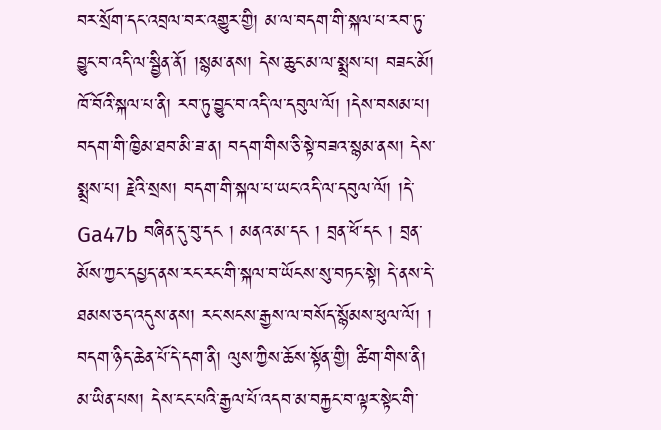བར་སྲོག་དང་འབྲལ་བར་འགྱུར་གྱི། མ་ལ་བདག་གི་སྐལ་པ་རབ་ཏུ་བྱུང་བ་འདི་ལ་སྦྱིན་ནོ། །སྙམ་ནས། དེས་ཆུང་མ་ལ་སྨྲས་པ། བཟང་མོ། ཁོ་བོའི་སྐལ་པ་ནི། རབ་ཏུ་བྱུང་བ་འདི་ལ་དབུལ་ལོ། །དེས་བསམ་པ། བདག་གི་ཁྱིམ་ཐབ་མི་ཟ་ན། བདག་གིས་ཅི་སྟེ་བཟའ་སྙམ་ནས། དེས་སྨྲས་པ། རྗེའི་སྲས། བདག་གི་སྐལ་པ་ཡང་འདི་ལ་དབུལ་ལོ། །དེ་ Ga47b བཞིན་དུ་བུ་དང ། མནའ་མ་དང ། བྲན་ཕོ་དང ། བྲན་མོས་ཀྱང་དཔྱད་ནས་རང་རང་གི་སྐལ་བ་ཡོངས་སུ་བཏང་སྟེ། དེ་ནས་དེ་ཐམས་ཅད་འདུས་ནས། རང་སངས་རྒྱས་ལ་བསོད་སྙོམས་ཕུལ་ལོ། ། བདག་ཉིད་ཆེན་པོ་དེ་དག་ནི། ལུས་ཀྱིས་ཆོས་སྟོན་གྱི། ཚིག་གིས་ནི། མ་ཡིན་པས། དེས་ངང་པའི་རྒྱལ་པོ་འདབ་མ་བརྐྱང་བ་ལྟར་སྟེང་གི་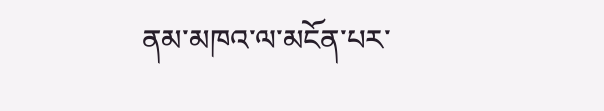ནམ་མཁའ་ལ་མངོན་པར་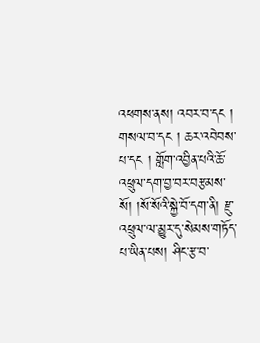འཕགས་ནས། འབར་བ་དང ། གསལ་བ་དང ། ཆར་འབེབས་པ་དང ། གློག་འབྱིན་པའི་ཆོ་འཕྲུལ་དག་བྱ་བར་བརྩམས་སོ། །སོ་སོའི་སྐྱེ་བོ་དག་ནི། རྫུ་འཕྲུལ་ལ་མྱུར་དུ་སེམས་གཏོད་པ་ཡིན་པས། ཤིང་རྩ་བ་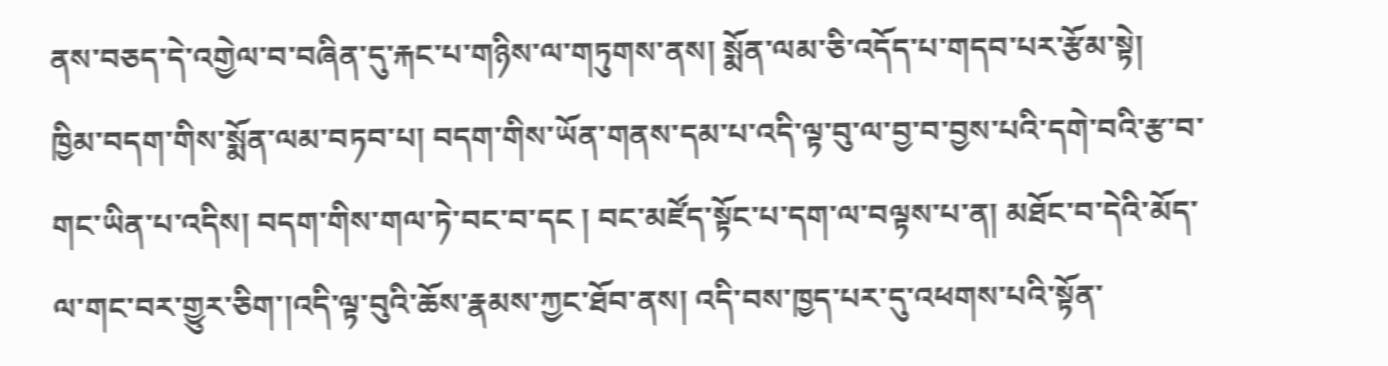ནས་བཅད་དེ་འགྱེལ་བ་བཞིན་དུ་རྐང་པ་གཉིས་ལ་གཏུགས་ནས། སྨོན་ལམ་ཅི་འདོད་པ་གདབ་པར་རྩོམ་སྟེ། ཁྱིམ་བདག་གིས་སྨོན་ལམ་བཏབ་པ། བདག་གིས་ཡོན་གནས་དམ་པ་འདི་ལྟ་བུ་ལ་བྱ་བ་བྱས་པའི་དགེ་བའི་རྩ་བ་གང་ཡིན་པ་འདིས། བདག་གིས་གལ་ཏེ་བང་བ་དང ། བང་མཛོད་སྟོང་པ་དག་ལ་བལྟས་པ་ན། མཐོང་བ་དེའི་མོད་ལ་གང་བར་གྱུར་ཅིག་།འདི་ལྟ་བུའི་ཆོས་རྣམས་ཀྱང་ཐོབ་ནས། འདི་བས་ཁྱད་པར་དུ་འཕགས་པའི་སྟོན་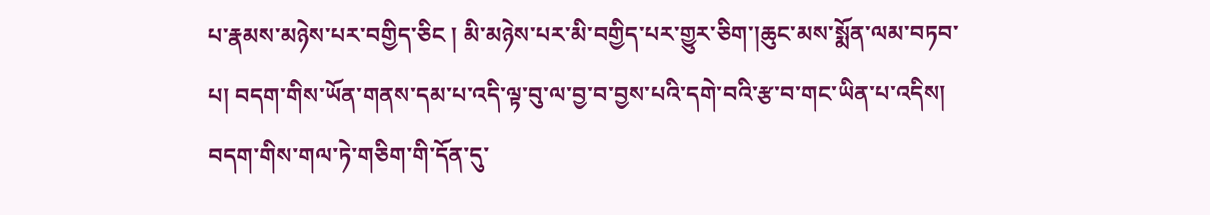པ་རྣམས་མཉེས་པར་བགྱིད་ཅིང ། མི་མཉེས་པར་མི་བགྱིད་པར་གྱུར་ཅིག་།ཆུང་མས་སྨོན་ལམ་བཏབ་པ། བདག་གིས་ཡོན་གནས་དམ་པ་འདི་ལྟ་བུ་ལ་བྱ་བ་བྱས་པའི་དགེ་བའི་རྩ་བ་གང་ཡིན་པ་འདིས། བདག་གིས་གལ་ཏེ་གཅིག་གི་དོན་དུ་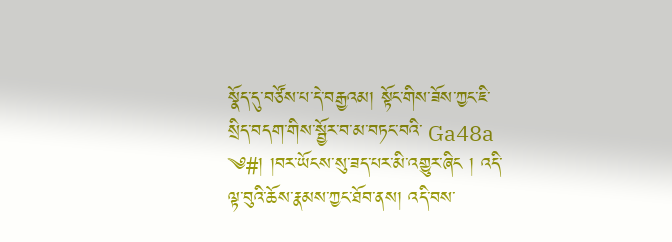སྣོད་དུ་བཙོས་པ་དེ་བརྒྱའམ། སྟོང་གིས་ཟོས་ཀྱང་ཇི་སྲིད་བདག་གིས་སྦྱོར་བ་མ་བཏང་བའི་ Ga48a ༄#། །བར་ཡོངས་སུ་ཟད་པར་མི་འགྱུར་ཞིང ། འདི་ལྟ་བུའི་ཆོས་རྣམས་ཀྱང་ཐོབ་ནས། འདི་བས་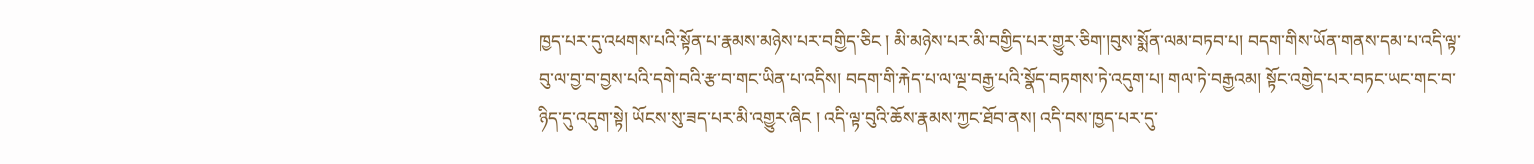ཁྱད་པར་དུ་འཕགས་པའི་སྟོན་པ་རྣམས་མཉེས་པར་བགྱིད་ཅིང ། མི་མཉེས་པར་མི་བགྱིད་པར་གྱུར་ཅིག་།བུས་སྨོན་ལམ་བཏབ་པ། བདག་གིས་ཡོན་གནས་དམ་པ་འདི་ལྟ་བུ་ལ་བྱ་བ་བྱས་པའི་དགེ་བའི་རྩ་བ་གང་ཡིན་པ་འདིས། བདག་གི་རྐེད་པ་ལ་ལྔ་བརྒྱ་པའི་སྣོད་བཏགས་ཏེ་འདུག་པ། གལ་ཏེ་བརྒྱའམ། སྟོང་འགྱེད་པར་བཏང་ཡང་གང་བ་ཉིད་དུ་འདུག་སྟེ། ཡོངས་སུ་ཟད་པར་མི་འགྱུར་ཞིང ། འདི་ལྟ་བུའི་ཆོས་རྣམས་ཀྱང་ཐོབ་ནས། འདི་བས་ཁྱད་པར་དུ་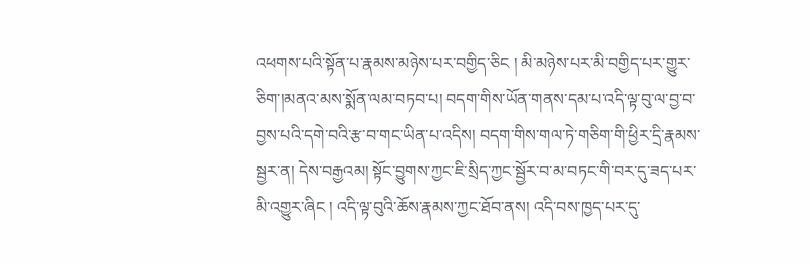འཕགས་པའི་སྟོན་པ་རྣམས་མཉེས་པར་བགྱིད་ཅིང ། མི་མཉེས་པར་མི་བགྱིད་པར་གྱུར་ཅིག་།མནའ་མས་སྨོན་ལམ་བཏབ་པ། བདག་གིས་ཡོན་གནས་དམ་པ་འདི་ལྟ་བུ་ལ་བྱ་བ་བྱས་པའི་དགེ་བའི་རྩ་བ་གང་ཡིན་པ་འདིས། བདག་གིས་གལ་ཏེ་གཅིག་གི་ཕྱིར་དྲི་རྣམས་སྦྱར་ན། དེས་བརྒྱའམ། སྟོང་བྱུགས་ཀྱང་ཇི་སྲིད་ཀྱང་སྦྱོར་བ་མ་བཏང་གི་བར་དུ་ཟད་པར་མི་འགྱུར་ཞིང ། འདི་ལྟ་བུའི་ཆོས་རྣམས་ཀྱང་ཐོབ་ནས། འདི་བས་ཁྱད་པར་དུ་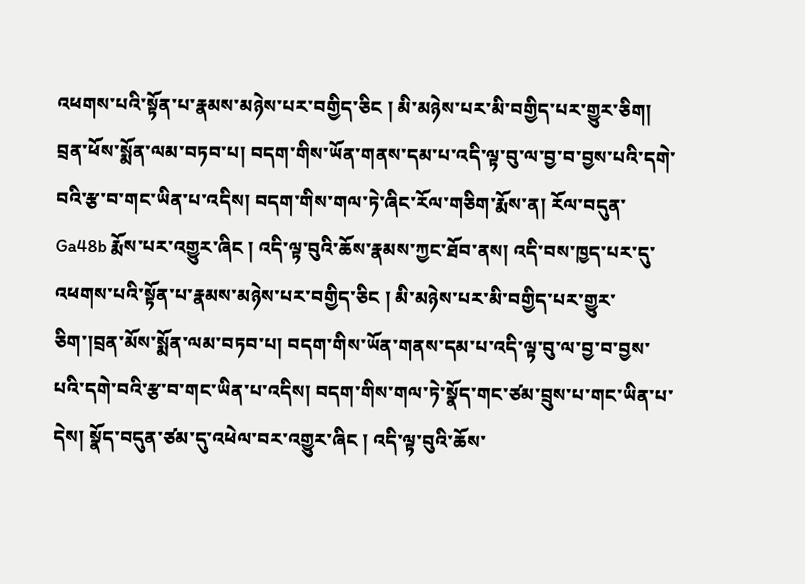འཕགས་པའི་སྟོན་པ་རྣམས་མཉེས་པར་བགྱིད་ཅིང ། མི་མཉེས་པར་མི་བགྱིད་པར་གྱུར་ཅིག། བྲན་ཕོས་སྨོན་ལམ་བཏབ་པ། བདག་གིས་ཡོན་གནས་དམ་པ་འདི་ལྟ་བུ་ལ་བྱ་བ་བྱས་པའི་དགེ་བའི་རྩ་བ་གང་ཡིན་པ་འདིས། བདག་གིས་གལ་ཏེ་ཞིང་རོལ་གཅིག་རྨོས་ན། རོལ་བདུན་ Ga48b རྨོས་པར་འགྱུར་ཞིང ། འདི་ལྟ་བུའི་ཆོས་རྣམས་ཀྱང་ཐོབ་ནས། འདི་བས་ཁྱད་པར་དུ་འཕགས་པའི་སྟོན་པ་རྣམས་མཉེས་པར་བགྱིད་ཅིང ། མི་མཉེས་པར་མི་བགྱིད་པར་གྱུར་ཅིག་།བྲན་མོས་སྨོན་ལམ་བཏབ་པ། བདག་གིས་ཡོན་གནས་དམ་པ་འདི་ལྟ་བུ་ལ་བྱ་བ་བྱས་པའི་དགེ་བའི་རྩ་བ་གང་ཡིན་པ་འདིས། བདག་གིས་གལ་ཏེ་སྣོད་གང་ཙམ་བྲུས་པ་གང་ཡིན་པ་དེས། སྣོད་བདུན་ཙམ་དུ་འཕེལ་བར་འགྱུར་ཞིང ། འདི་ལྟ་བུའི་ཆོས་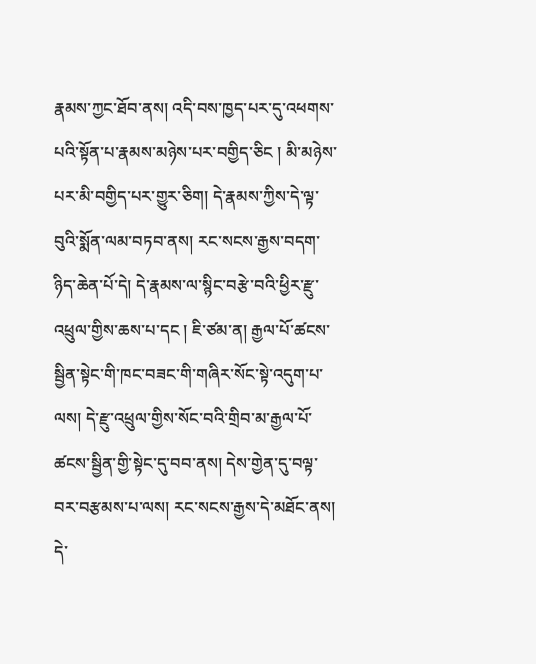རྣམས་ཀྱང་ཐོབ་ནས། འདི་བས་ཁྱད་པར་དུ་འཕགས་པའི་སྟོན་པ་རྣམས་མཉེས་པར་བགྱིད་ཅིང ། མི་མཉེས་པར་མི་བགྱིད་པར་གྱུར་ཅིག། དེ་རྣམས་ཀྱིས་དེ་ལྟ་བུའི་སྨོན་ལམ་བཏབ་ནས། རང་སངས་རྒྱས་བདག་ཉིད་ཆེན་པོ་དེ། དེ་རྣམས་ལ་སྙིང་བརྩེ་བའི་ཕྱིར་རྫུ་འཕྲུལ་གྱིས་ཆས་པ་དང ། ཇི་ཙམ་ན། རྒྱལ་པོ་ཚངས་སྦྱིན་སྟེང་གི་ཁང་བཟང་གི་གཞིར་སོང་སྟེ་འདུག་པ་ལས། དེ་རྫུ་འཕྲུལ་གྱིས་སོང་བའི་གྲིབ་མ་རྒྱལ་པོ་ཚངས་སྦྱིན་གྱི་སྟེང་དུ་བབ་ནས། དེས་གྱེན་དུ་བལྟ་བར་བརྩམས་པ་ལས། རང་སངས་རྒྱས་དེ་མཐོང་ནས། དེ་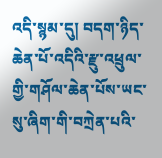འདི་སྙམ་དུ། བདག་ཉིད་ཆེན་པོ་འདིའི་རྫུ་འཕྲུལ་གྱི་གཤོལ་ཆེན་པོས་ཡང་སུ་ཞིག་གི་བཀྲེན་པའི་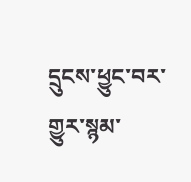དྲུངས་ཕྱུང་བར་གྱུར་སྙམ་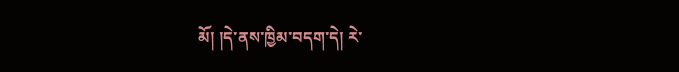མོ། །དེ་ནས་ཁྱིམ་བདག་དེ། རེ་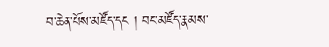བ་ཆེན་པོས་མཛོད་དང ། བང་མཛོད་རྣམས་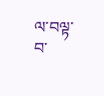ལ་བལྟ་བ་